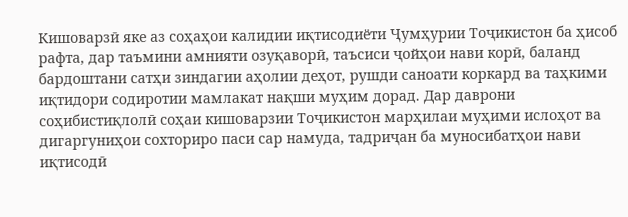Кишоварзӣ яке аз соҳаҳои калидии иқтисодиёти Ҷумҳурии Тоҷикистон ба ҳисоб рафта, дар таъмини амнияти озуқаворӣ, таъсиси ҷойҳои нави корӣ, баланд бардоштани сатҳи зиндагии аҳолии деҳот, рушди саноати коркард ва таҳкими иқтидори содиротии мамлакат нақши муҳим дорад. Дар даврони соҳибистиқлолӣ соҳаи кишоварзии Тоҷикистон марҳилаи муҳими ислоҳот ва дигаргуниҳои сохториро паси сар намуда, тадриҷан ба муносибатҳои нави иқтисодӣ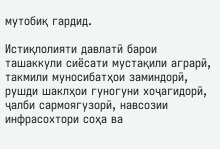мутобиқ гардид.

Истиқлолияти давлатӣ барои ташаккули сиёсати мустақили аграрӣ, такмили муносибатҳои заминдорӣ, рушди шаклҳои гуногуни хоҷагидорӣ, ҷалби сармоягузорӣ, навсозии инфрасохтори соҳа ва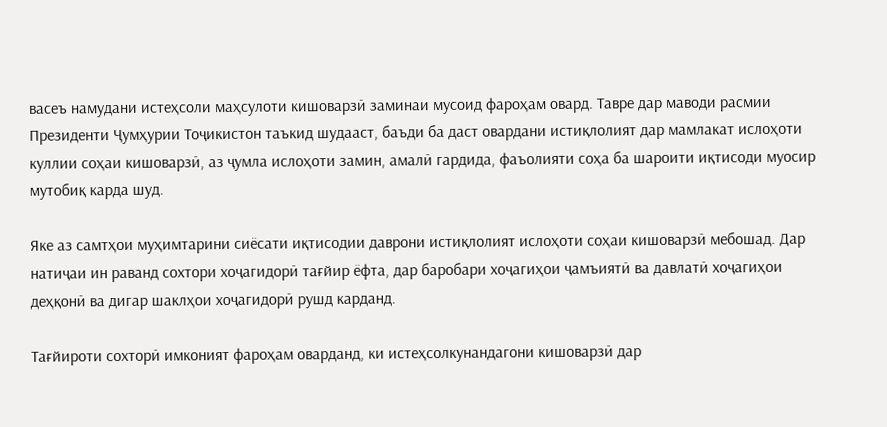васеъ намудани истеҳсоли маҳсулоти кишоварзӣ заминаи мусоид фароҳам овард. Тавре дар маводи расмии Президенти Ҷумҳурии Тоҷикистон таъкид шудааст, баъди ба даст овардани истиқлолият дар мамлакат ислоҳоти куллии соҳаи кишоварзӣ, аз ҷумла ислоҳоти замин, амалӣ гардида, фаъолияти соҳа ба шароити иқтисоди муосир мутобиқ карда шуд.

Яке аз самтҳои муҳимтарини сиёсати иқтисодии даврони истиқлолият ислоҳоти соҳаи кишоварзӣ мебошад. Дар натиҷаи ин раванд сохтори хоҷагидорӣ тағйир ёфта, дар баробари хоҷагиҳои ҷамъиятӣ ва давлатӣ хоҷагиҳои деҳқонӣ ва дигар шаклҳои хоҷагидорӣ рушд карданд.

Тағйироти сохторӣ имконият фароҳам оварданд, ки истеҳсолкунандагони кишоварзӣ дар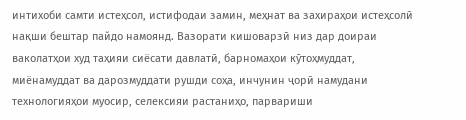интихоби самти истеҳсол, истифодаи замин, меҳнат ва захираҳои истеҳсолӣ нақши бештар пайдо намоянд. Вазорати кишоварзӣ низ дар доираи ваколатҳои худ таҳияи сиёсати давлатӣ, барномаҳои кӯтоҳмуддат, миёнамуддат ва дарозмуддати рушди соҳа, инчунин ҷорӣ намудани технологияҳои муосир, селексияи растаниҳо, парвариши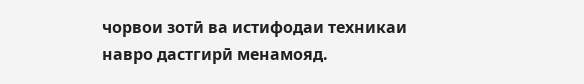чорвои зотӣ ва истифодаи техникаи навро дастгирӣ менамояд.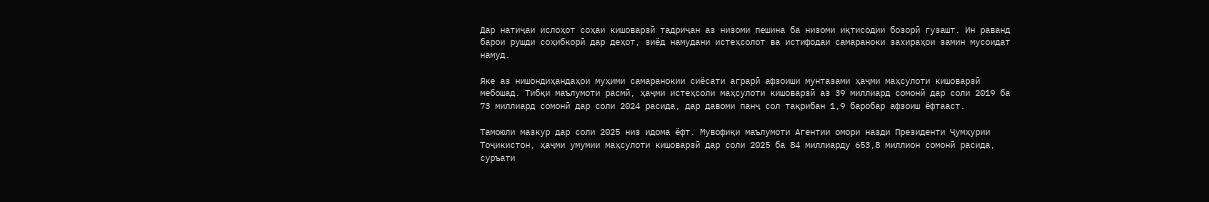Дар натиҷаи ислоҳот соҳаи кишоварзӣ тадриҷан аз низоми пешина ба низоми иқтисодии бозорӣ гузашт. Ин раванд барои рушди соҳибкорӣ дар деҳот, зиёд намудани истеҳсолот ва истифодаи самараноки захираҳои замин мусоидат намуд.

Яке аз нишондиҳандаҳои муҳими самаранокии сиёсати аграрӣ афзоиши мунтазами ҳаҷми маҳсулоти кишоварзӣ мебошад. Тибқи маълумоти расмӣ, ҳаҷми истеҳсоли маҳсулоти кишоварзӣ аз 39 миллиард сомонӣ дар соли 2019 ба 73 миллиард сомонӣ дар соли 2024 расида, дар давоми панҷ сол тақрибан 1,9 баробар афзоиш ёфтааст.

Тамоюли мазкур дар соли 2025 низ идома ёфт. Мувофиқи маълумоти Агентии омори назди Президенти Ҷумҳурии Тоҷикистон, ҳаҷми умумии маҳсулоти кишоварзӣ дар соли 2025 ба 84 миллиарду 653,8 миллион сомонӣ расида, суръати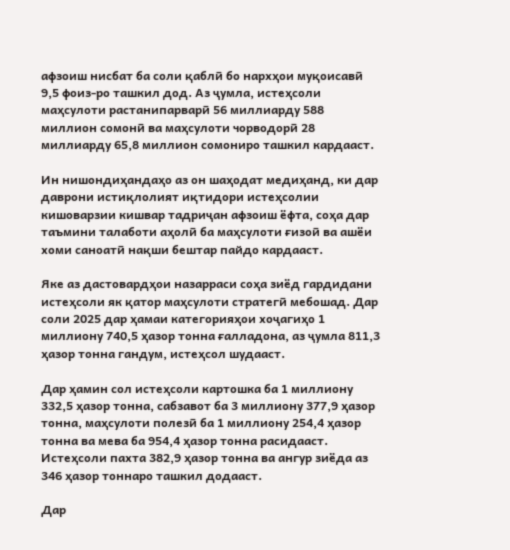афзоиш нисбат ба соли қаблӣ бо нархҳои муқоисавӣ 9,5 фоиз-ро ташкил дод. Аз ҷумла, истеҳсоли маҳсулоти растанипарварӣ 56 миллиарду 588 миллион сомонӣ ва маҳсулоти чорводорӣ 28 миллиарду 65,8 миллион сомониро ташкил кардааст.

Ин нишондиҳандаҳо аз он шаҳодат медиҳанд, ки дар даврони истиқлолият иқтидори истеҳсолии кишоварзии кишвар тадриҷан афзоиш ёфта, соҳа дар таъмини талаботи аҳолӣ ба маҳсулоти ғизоӣ ва ашёи хоми саноатӣ нақши бештар пайдо кардааст.

Яке аз дастовардҳои назарраси соҳа зиёд гардидани истеҳсоли як қатор маҳсулоти стратегӣ мебошад. Дар соли 2025 дар ҳамаи категорияҳои хоҷагиҳо 1 миллиону 740,5 ҳазор тонна ғалладона, аз ҷумла 811,3 ҳазор тонна гандум, истеҳсол шудааст.

Дар ҳамин сол истеҳсоли картошка ба 1 миллиону 332,5 ҳазор тонна, сабзавот ба 3 миллиону 377,9 ҳазор тонна, маҳсулоти полезӣ ба 1 миллиону 254,4 ҳазор тонна ва мева ба 954,4 ҳазор тонна расидааст. Истеҳсоли пахта 382,9 ҳазор тонна ва ангур зиёда аз 346 ҳазор тоннаро ташкил додааст.

Дар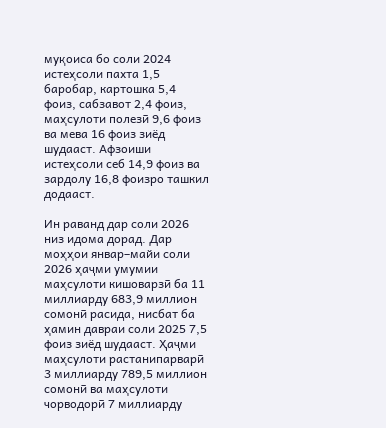муқоиса бо соли 2024 истеҳсоли пахта 1,5 баробар, картошка 5,4 фоиз, сабзавот 2,4 фоиз, маҳсулоти полезӣ 9,6 фоиз ва мева 16 фоиз зиёд шудааст. Афзоиши истеҳсоли себ 14,9 фоиз ва зардолу 16,8 фоизро ташкил додааст.

Ин раванд дар соли 2026 низ идома дорад. Дар моҳҳои январ–майи соли 2026 ҳаҷми умумии маҳсулоти кишоварзӣ ба 11 миллиарду 683,9 миллион сомонӣ расида, нисбат ба ҳамин давраи соли 2025 7,5 фоиз зиёд шудааст. Ҳаҷми маҳсулоти растанипарварӣ 3 миллиарду 789,5 миллион сомонӣ ва маҳсулоти чорводорӣ 7 миллиарду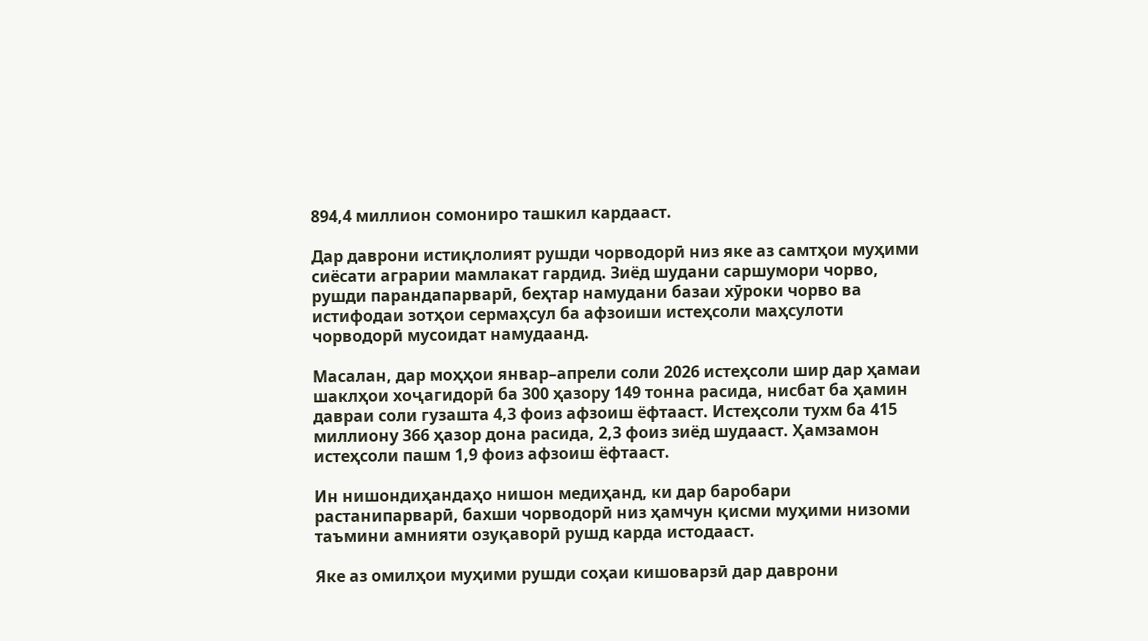894,4 миллион сомониро ташкил кардааст.

Дар даврони истиқлолият рушди чорводорӣ низ яке аз самтҳои муҳими сиёсати аграрии мамлакат гардид. Зиёд шудани саршумори чорво, рушди парандапарварӣ, беҳтар намудани базаи хӯроки чорво ва истифодаи зотҳои сермаҳсул ба афзоиши истеҳсоли маҳсулоти чорводорӣ мусоидат намудаанд.

Масалан, дар моҳҳои январ–апрели соли 2026 истеҳсоли шир дар ҳамаи шаклҳои хоҷагидорӣ ба 300 ҳазору 149 тонна расида, нисбат ба ҳамин давраи соли гузашта 4,3 фоиз афзоиш ёфтааст. Истеҳсоли тухм ба 415 миллиону 366 ҳазор дона расида, 2,3 фоиз зиёд шудааст. Ҳамзамон истеҳсоли пашм 1,9 фоиз афзоиш ёфтааст.

Ин нишондиҳандаҳо нишон медиҳанд, ки дар баробари растанипарварӣ, бахши чорводорӣ низ ҳамчун қисми муҳими низоми таъмини амнияти озуқаворӣ рушд карда истодааст.

Яке аз омилҳои муҳими рушди соҳаи кишоварзӣ дар даврони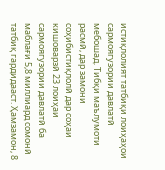истиқлолият татбиқи лоиҳаҳои сармоягузории давлатӣ мебошад. Тибқи маълумоти расмӣ, дар замони соҳибистиқлолӣ дар соҳаи кишоварзӣ 23 лоиҳаи сармоягузории давлатӣ ба маблағи 5,8 миллиард сомонӣ татбиқ гардидааст. Ҳамзамон, 8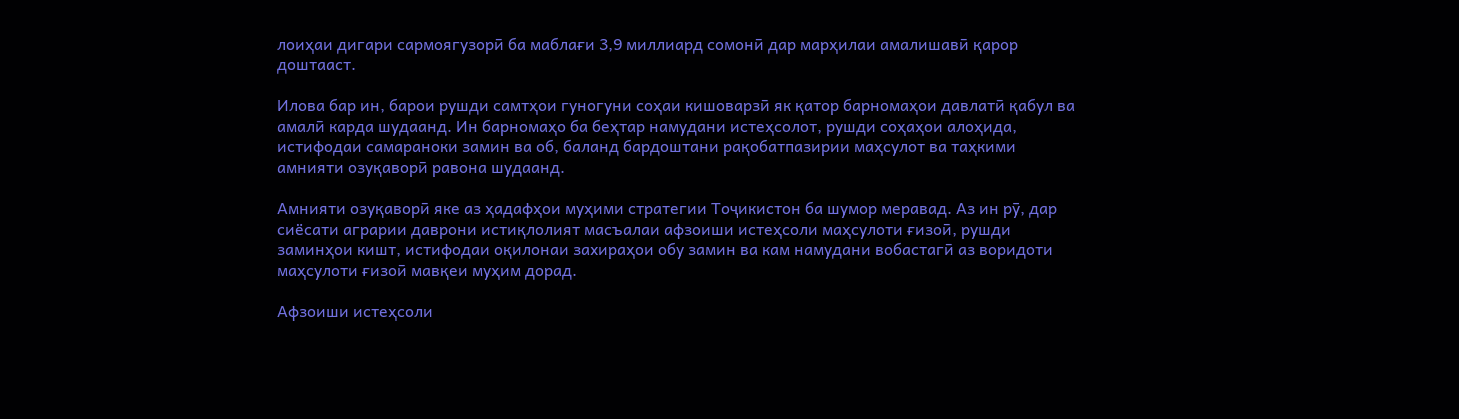лоиҳаи дигари сармоягузорӣ ба маблағи 3,9 миллиард сомонӣ дар марҳилаи амалишавӣ қарор доштааст.

Илова бар ин, барои рушди самтҳои гуногуни соҳаи кишоварзӣ як қатор барномаҳои давлатӣ қабул ва амалӣ карда шудаанд. Ин барномаҳо ба беҳтар намудани истеҳсолот, рушди соҳаҳои алоҳида, истифодаи самараноки замин ва об, баланд бардоштани рақобатпазирии маҳсулот ва таҳкими амнияти озуқаворӣ равона шудаанд.

Амнияти озуқаворӣ яке аз ҳадафҳои муҳими стратегии Тоҷикистон ба шумор меравад. Аз ин рӯ, дар сиёсати аграрии даврони истиқлолият масъалаи афзоиши истеҳсоли маҳсулоти ғизоӣ, рушди заминҳои кишт, истифодаи оқилонаи захираҳои обу замин ва кам намудани вобастагӣ аз воридоти маҳсулоти ғизоӣ мавқеи муҳим дорад.

Афзоиши истеҳсоли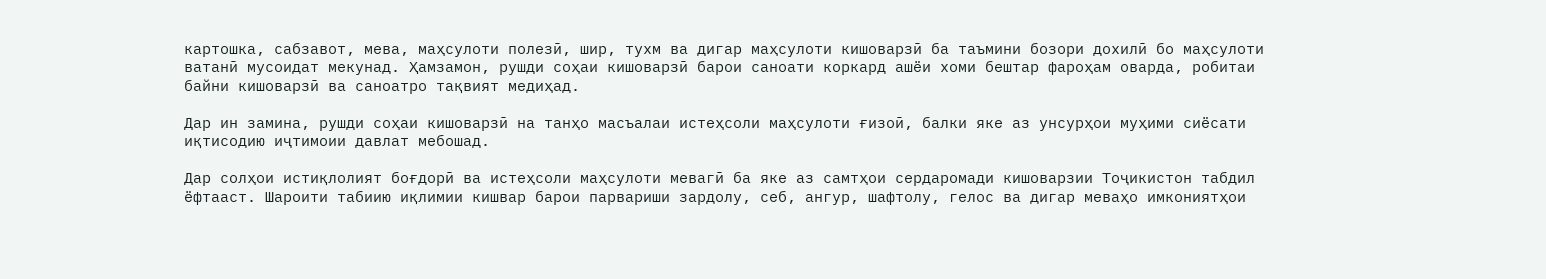картошка, сабзавот, мева, маҳсулоти полезӣ, шир, тухм ва дигар маҳсулоти кишоварзӣ ба таъмини бозори дохилӣ бо маҳсулоти ватанӣ мусоидат мекунад. Ҳамзамон, рушди соҳаи кишоварзӣ барои саноати коркард ашёи хоми бештар фароҳам оварда, робитаи байни кишоварзӣ ва саноатро тақвият медиҳад.

Дар ин замина, рушди соҳаи кишоварзӣ на танҳо масъалаи истеҳсоли маҳсулоти ғизоӣ, балки яке аз унсурҳои муҳими сиёсати иқтисодию иҷтимоии давлат мебошад.

Дар солҳои истиқлолият боғдорӣ ва истеҳсоли маҳсулоти мевагӣ ба яке аз самтҳои сердаромади кишоварзии Тоҷикистон табдил ёфтааст. Шароити табиию иқлимии кишвар барои парвариши зардолу, себ, ангур, шафтолу, гелос ва дигар меваҳо имкониятҳои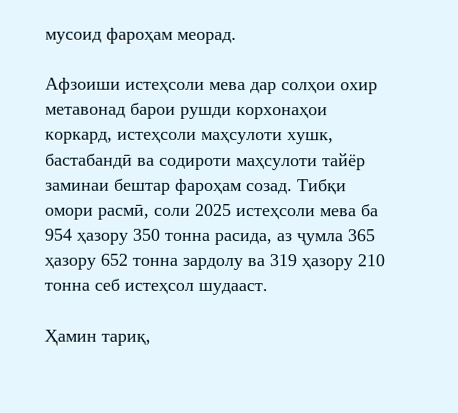мусоид фароҳам меорад.

Афзоиши истеҳсоли мева дар солҳои охир метавонад барои рушди корхонаҳои коркард, истеҳсоли маҳсулоти хушк, бастабандӣ ва содироти маҳсулоти тайёр заминаи бештар фароҳам созад. Тибқи омори расмӣ, соли 2025 истеҳсоли мева ба 954 ҳазору 350 тонна расида, аз ҷумла 365 ҳазору 652 тонна зардолу ва 319 ҳазору 210 тонна себ истеҳсол шудааст.

Ҳамин тариқ,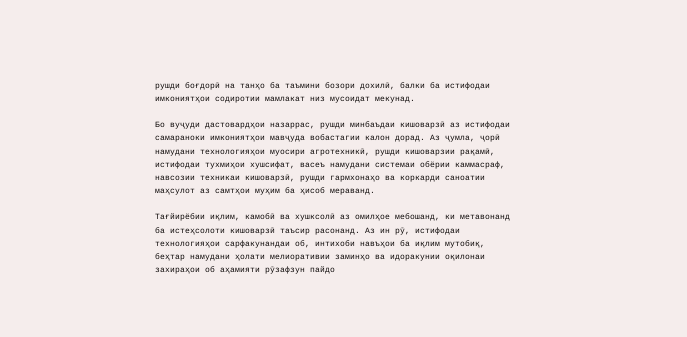рушди боғдорӣ на танҳо ба таъмини бозори дохилӣ, балки ба истифодаи имкониятҳои содиротии мамлакат низ мусоидат мекунад.

Бо вуҷуди дастовардҳои назаррас, рушди минбаъдаи кишоварзӣ аз истифодаи самараноки имкониятҳои мавҷуда вобастагии калон дорад. Аз ҷумла, ҷорӣ намудани технологияҳои муосири агротехникӣ, рушди кишоварзии рақамӣ, истифодаи тухмиҳои хушсифат, васеъ намудани системаи обёрии каммасраф, навсозии техникаи кишоварзӣ, рушди гармхонаҳо ва коркарди саноатии маҳсулот аз самтҳои муҳим ба ҳисоб мераванд.

Тағйирёбии иқлим, камобӣ ва хушксолӣ аз омилҳое мебошанд, ки метавонанд ба истеҳсолоти кишоварзӣ таъсир расонанд. Аз ин рӯ, истифодаи технологияҳои сарфакунандаи об, интихоби навъҳои ба иқлим мутобиқ, беҳтар намудани ҳолати мелиоративии заминҳо ва идоракунии оқилонаи захираҳои об аҳамияти рӯзафзун пайдо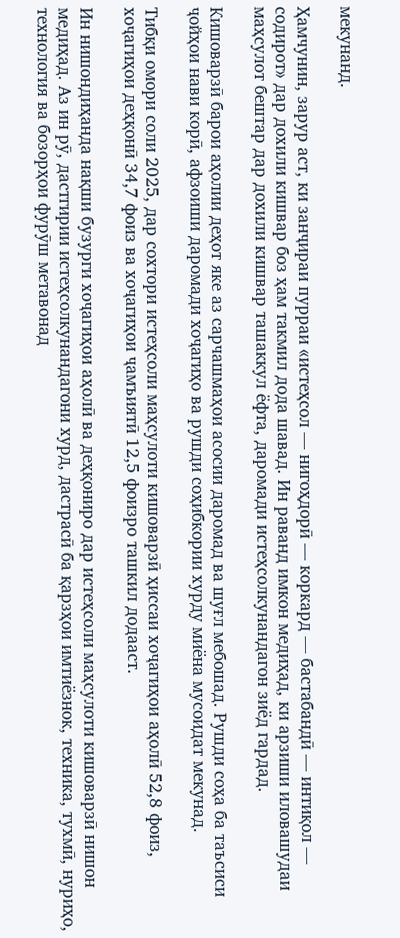мекунанд.

Ҳамчунин, зарур аст, ки занҷираи пурраи «истеҳсол — нигоҳдорӣ — коркард — бастабандӣ — интиқол — содирот» дар дохили кишвар боз ҳам такмил дода шавад. Ин раванд имкон медиҳад, ки арзиши иловашудаи маҳсулот бештар дар дохили кишвар ташаккул ёфта, даромади истеҳсолкунандагон зиёд гардад.

Кишоварзӣ барои аҳолии деҳот яке аз сарчашмаҳои асосии даромад ва шуғл мебошад. Рушди соҳа ба таъсиси ҷойҳои нави корӣ, афзоиши даромади хоҷагиҳо ва рушди соҳибкории хурду миёна мусоидат мекунад.

Тибқи омори соли 2025, дар сохтори истеҳсоли маҳсулоти кишоварзӣ ҳиссаи хоҷагиҳои аҳолӣ 52,8 фоиз, хоҷагиҳои деҳқонӣ 34,7 фоиз ва хоҷагиҳои ҷамъиятӣ 12,5 фоизро ташкил додааст.

Ин нишондиҳанда нақши бузурги хоҷагиҳои аҳолӣ ва деҳқониро дар истеҳсоли маҳсулоти кишоварзӣ нишон медиҳад. Аз ин рӯ, дастгирии истеҳсолкунандагони хурд, дастрасӣ ба қарзҳои имтиёзнок, техника, тухмӣ, нуриҳо, технология ва бозорҳои фурӯш метавонад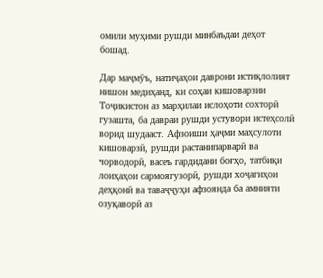омили муҳими рушди минбаъдаи деҳот бошад.

Дар маҷмӯъ, натиҷаҳои даврони истиқлолият нишон медиҳанд, ки соҳаи кишоварзии Тоҷикистон аз марҳилаи ислоҳоти сохторӣ гузашта, ба давраи рушди устувори истеҳсолӣ ворид шудааст. Афзоиши ҳаҷми маҳсулоти кишоварзӣ, рушди растанипарварӣ ва чорводорӣ, васеъ гардидани боғҳо, татбиқи лоиҳаҳои сармоягузорӣ, рушди хоҷагиҳои деҳқонӣ ва таваҷҷуҳи афзоянда ба амнияти озуқаворӣ аз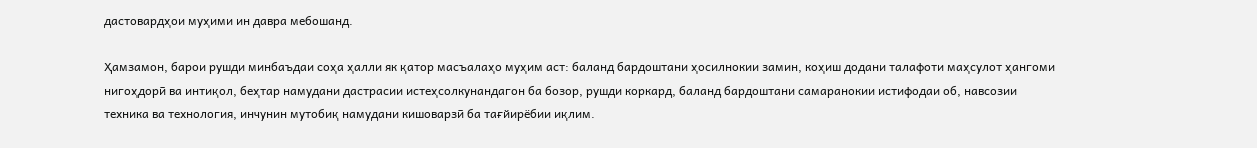дастовардҳои муҳими ин давра мебошанд.

Ҳамзамон, барои рушди минбаъдаи соҳа ҳалли як қатор масъалаҳо муҳим аст: баланд бардоштани ҳосилнокии замин, коҳиш додани талафоти маҳсулот ҳангоми нигоҳдорӣ ва интиқол, беҳтар намудани дастрасии истеҳсолкунандагон ба бозор, рушди коркард, баланд бардоштани самаранокии истифодаи об, навсозии техника ва технология, инчунин мутобиқ намудани кишоварзӣ ба тағйирёбии иқлим.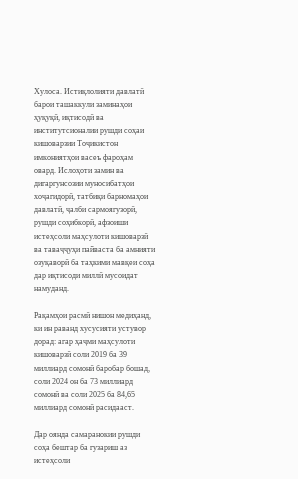Хулоса. Истиқлолияти давлатӣ барои ташаккули заминаҳои ҳуқуқӣ, иқтисодӣ ва институтсионалии рушди соҳаи кишоварзии Тоҷикистон имкониятҳои васеъ фароҳам овард. Ислоҳоти замин ва дигаргунсозии муносибатҳои хоҷагидорӣ, татбиқи барномаҳои давлатӣ, ҷалби сармоягузорӣ, рушди соҳибкорӣ, афзоиши истеҳсоли маҳсулоти кишоварзӣ ва таваҷҷуҳи пайваста ба амнияти озуқаворӣ ба таҳкими мавқеи соҳа дар иқтисоди миллӣ мусоидат намуданд.

Рақамҳои расмӣ нишон медиҳанд, ки ин раванд хусусияти устувор дорад: агар ҳаҷми маҳсулоти кишоварзӣ соли 2019 ба 39 миллиард сомонӣ баробар бошад, соли 2024 он ба 73 миллиард сомонӣ ва соли 2025 ба 84,65 миллиард сомонӣ расидааст.

Дар оянда самаранокии рушди соҳа бештар ба гузариш аз истеҳсоли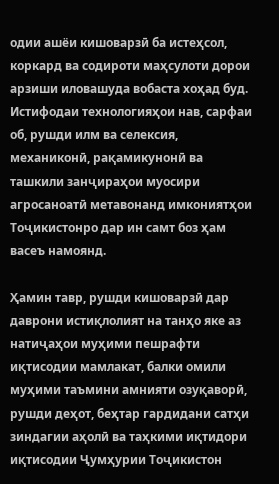одии ашёи кишоварзӣ ба истеҳсол, коркард ва содироти маҳсулоти дорои арзиши иловашуда вобаста хоҳад буд. Истифодаи технологияҳои нав, сарфаи об, рушди илм ва селексия, механиконӣ, рақамикунонӣ ва ташкили занҷираҳои муосири агросаноатӣ метавонанд имкониятҳои Тоҷикистонро дар ин самт боз ҳам васеъ намоянд.

Ҳамин тавр, рушди кишоварзӣ дар даврони истиқлолият на танҳо яке аз натиҷаҳои муҳими пешрафти иқтисодии мамлакат, балки омили муҳими таъмини амнияти озуқаворӣ, рушди деҳот, беҳтар гардидани сатҳи зиндагии аҳолӣ ва таҳкими иқтидори иқтисодии Ҷумҳурии Тоҷикистон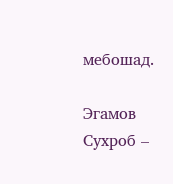мебошад.

Эгамов Сухроб –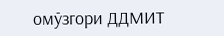омӯзгори ДДМИТ